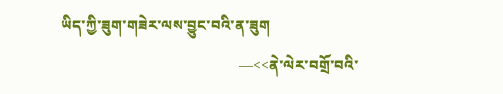ཡིད་ཀྱི་ཟུག་གཟེར་ལས་བྱུང་བའི་ན་ཟུག
                                                 —<<ནེ་ལེར་བགྲོ་བའི་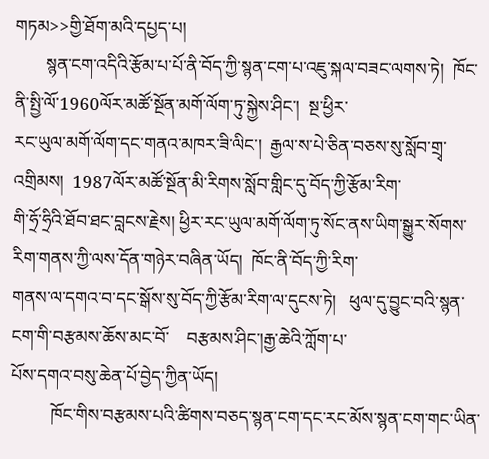གཏམ>>གྱི་ཐོག་མའི་དཔྱད་པ།
       སྙན་ངག་འདིའི་རྩོམ་པ་པོ་ནི་བོད་ཀྱི་སྙན་ངག་པ་འཇུ་སྐལ་བཟང་ལགས་ཏེ།  ཁོང་ནི་སྤྱི་ལོ་1960ལོར་མཚོ་སྔོན་མགོ་ལོག་ཏུ་སྐྱེས་ཤིང་།  སྔ་ཕྱིར་
རང་ཡུལ་མགོ་ལོག་དང་གནའ་མཁར་ཟི་ལིང་།  རྒྱལ་ས་པེ་ཅིན་བཅས་སུ་སློབ་གྲྭ་འགྲིམས།  1987ལོར་མཚོ་སྔོན་མི་རིགས་སློབ་གླིང་དུ་བོད་ཀྱི་རྩོམ་རིག་
གི་ཧྲོ་ཧྲིའི་ཐོབ་ཐང་བླངས་རྗེས། ཕྱིར་རང་ཡུལ་མགོ་ལོག་ཏུ་སོང་ནས་ཡིག་སྒྱུར་སོགས་རིག་གནས་ཀྱི་ལས་དོན་གཉེར་བཞིན་ཡོད།  ཁོང་ནི་བོད་ཀྱི་རིག་
གནས་ལ་དགའ་བ་དང་སྒོས་སུ་བོད་ཀྱི་རྩོམ་རིག་ལ་དུངས་ཏེ།   ཕུལ་དུ་བྱུང་བའི་སྙན་ངག་གི་བརྩམས་ཆོས་མང་བོ་    བརྩམས་ཤིང་།རྒྱ་ཆེའི་ཀློག་པ་
པོས་དགའ་བསུ་ཆེན་པོ་བྱེད་ཀྱིན་ཡོད།
         ཁོང་གིས་བརྩམས་པའི་ཚིགས་བཅད་སྙན་ངག་དང་རང་མོས་སྙན་ངག་གང་ཡིན་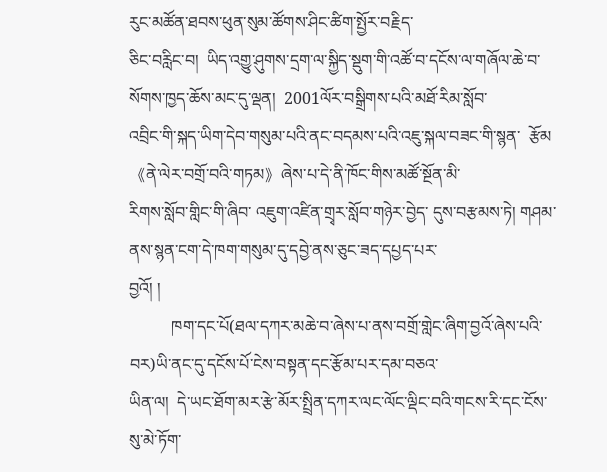རུང་མཚོན་ཐབས་ཕུན་སུམ་ཚོགས་ཤིང་ཚིག་སྤྱོར་བརྗིད་
ཅིང་བརླིང་བ།  ཡིད་འགྱུ་ཤུགས་དྲག་ལ་སྐྱིད་སྡུག་གི་འཚོ་བ་དངོས་ལ་གཞོལ་ཆེ་བ་སོགས་ཁྱད་ཆོས་མང་དུ་ལྡན།  2001ལོར་བསྒྲིགས་པའི་མཐོ་རིམ་སློབ་
འབྲིང་གི་སྐད་ཡིག་དེབ་གསུམ་པའི་ནང་བདམས་པའི་འཇུ་སྐལ་བཟང་གི་སྙན་  རྩོམ《ནེ་ལེར་བགྲོ་བའི་གཏམ》ཞེས་པ་དེ་ནི་ཁོང་གིས་མཚོ་སྔོན་མི་
རིགས་སློབ་གླིང་གི་ཞིབ་ འཇུག་འཛིན་གྲྭར་སློབ་གཉེར་བྱེད་ དུས་བརྩམས་ཏེ། གཤམ་ནས་སྙན་ངག་དེ་ཁག་གསུམ་དུ་དབྱེ་ནས་ཅུང་ཟད་དཔྱད་པར་
བྱའོ། །
          ཁག་དང་པོ(ཐལ་དཀར་མཆེ་བ་ཞེས་པ་ནས་བགྲོ་གླེང་ཞིག་བྱའོ་ཞེས་པའི་བར)ཡི་ནང་དུ་དངོས་པོ་ངེས་བསྟན་དང་རྩོམ་པར་དམ་བཅའ་
ཡིན་ལ།  དེ་ཡང་ཐོག་མར་རྩེ་མོར་སྤྲིན་དཀར་ལང་ལོང་ལྡིང་བའི་གངས་རི་དང་ངོས་སུ་མེ་ཏོག་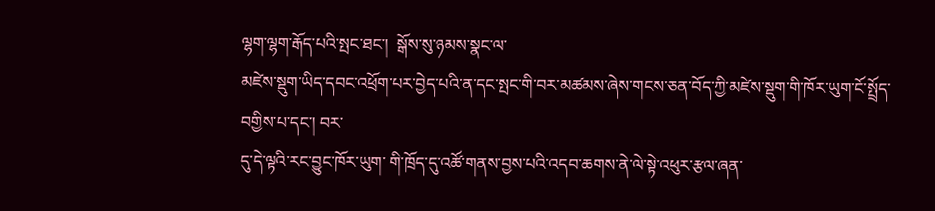ལྷག་ལྷག་རྒོད་པའི་སྤང་ཐང་།  སྒོས་སུ་ཉམས་སྣང་ལ་
མཛེས་སྡུག་ཡིད་དབང་འཕྲོག་པར་བྱེད་པའི་ན་དང་སྤང་གི་བར་མཚམས་ཞེས་གངས་ཅན་བོད་ཀྱི་མཛེས་སྡུག་གི་ཁོར་ཡུག་ངོ་སྤྲོད་བགྱིས་པ་དང་། བར་
དུ་དེ་ལྟའི་རང་བྱུང་ཁོར་ཡུག་ གི་ཁྲོད་དུ་འཚོ་གནས་བྱས་པའི་འདབ་ཆགས་ནེ་ལེ་སྟེ་འཕུར་རྩལ་ཞན་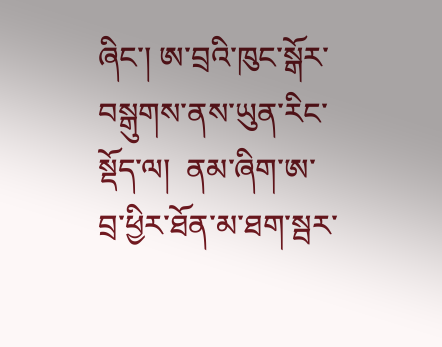ཞིང་། ཨ་བྲའི་ཁུང་སྒོར་ བསྒུགས་ནས་ཡུན་རིང་
སྡོད་ལ།  ནམ་ཞིག་ཨ་བྲ་ཕྱིར་ཐོན་མ་ཐག་སྦར་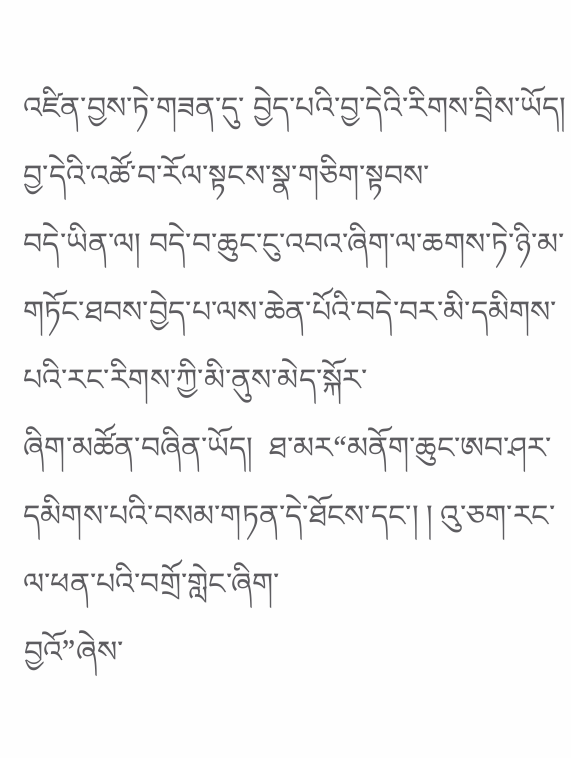འཛིན་བྱས་ཏེ་གཟན་དུ་ བྱེད་པའི་བྱ་དེའི་རིགས་བྲིས་ཡོད། བྱ་དེའི་འཚོ་བ་རོལ་སྟངས་སྣ་གཅིག་སྟབས་
བདེ་ཡིན་ལ། བདེ་བ་ཆུང་ངུ་འབའ་ཞིག་ལ་ཆགས་ཏེ་ཉི་མ་གཏོང་ཐབས་བྱེད་པ་ལས་ཆེན་པོའི་བདེ་བར་མི་དམིགས་པའི་རང་རིགས་ཀྱི་མི་ནུས་མེད་སྐོར་
ཞིག་མཚོན་བཞིན་ཡོད།  ཐ་མར“མནོག་ཆུང་ཨབ་ཤར་དམིགས་པའི་བསམ་གཏན་དེ་ཐོངས་དང་། ། འུ་ཅག་རང་ལ་ཕན་པའི་བགྲོ་གླེང་ཞིག་
བྱའོ”ཞེས་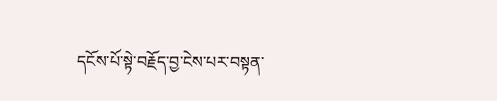དངོས་པོ་སྟེ་བརྗོད་བྱ་ངེས་པར་བསྟན་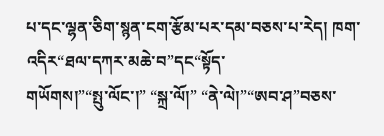པ་དང་ལྷན་ཅིག་སྙན་ངག་རྩོམ་པར་དམ་བཅས་པ་རེད། ཁག་འདིར“ཐལ་དཀར་མཆེ་བ”དང“སྟོད་
གཡོགས།”“སྤུ་ལོང་།” “སྐྲ་ལོ།” “ནེ་ལེ།”“ཨབ་ཤ”བཅས་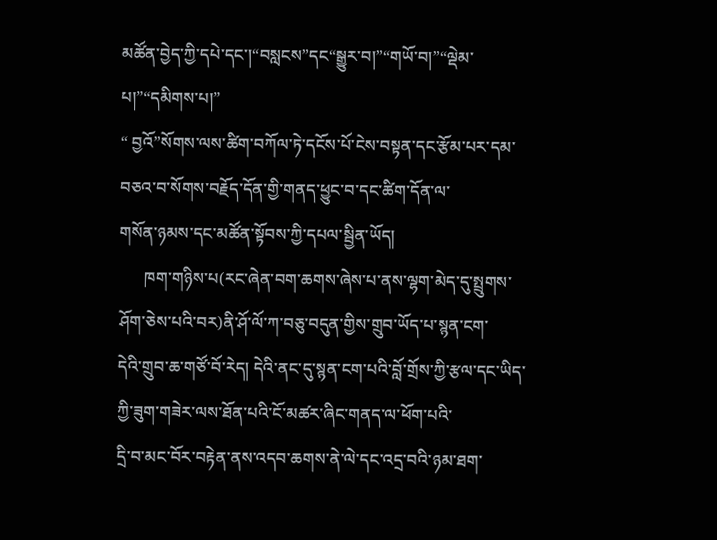མཚོན་བྱེད་ཀྱི་དཔེ་དང་།“བསླངས”དང“སྒྱུར་བ།”“གཡོ་བ།”“ལྡེམ་པ།”“དམིགས་པ།”
“ བྱའོ”སོགས་ལས་ཚིག་བཀོལ་ཏེ་དངོས་པོ་ངེས་བསྟན་དང་རྩོམ་པར་དམ་བཅའ་བ་སོགས་བརྗོད་དོན་གྱི་གནད་ཕྱུང་བ་དང་ཚིག་དོན་ལ་
གསོན་ཉམས་དང་མཚོན་སྟོབས་ཀྱི་དཔལ་སྦྱིན་ཡོད།
      ཁག་གཉིས་པ(རང་ཞེན་བག་ཆགས་ཞེས་པ་ནས་ལྷག་མེད་དུ་སྤྲུགས་ཤོག་ཅེས་པའི་བར)ནི་ཤོ་ལོ་ཀ་བཅུ་བདུན་གྱིས་གྲུབ་ཡོད་པ་སྙན་ངག་
དེའི་གྲུབ་ཆ་གཙོ་བོ་རེད། དེའི་ནང་དུ་སྙན་ངག་པའི་བློ་གྲོས་ཀྱི་རྩལ་དང་ཡིད་ཀྱི་ཟུག་གཟེར་ལས་ཐོན་པའི་ངོ་མཚར་ཞིང་གནད་ལ་ཕོག་པའི་
དྲི་བ་མང་བོར་བརྟེན་ནས་འདབ་ཆགས་ནེ་ལེ་དང་འདྲ་བའི་ཉམ་ཐག་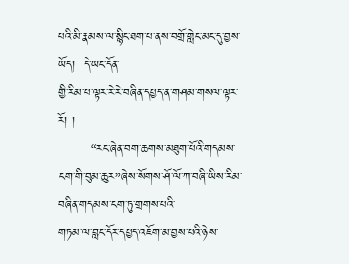པའི་མི་རྣམས་ལ་སྙིང་ཐག་པ་ནས་བགྲོ་གླེང་མང་དུ་བྱས་ཡོད།  དེ་ཡང་དོན་
གྱི་རིམ་པ་ལྟར་རེ་རེ་བཞིན་དཔྱད་ན་གཤམ་གསལ་ལྟར་རོ། །
        “རང་ཞེན་བག་ཆགས་མཐུག་པོའི་གདམས་ངག་གི་བུམ་ཆུར”ཞེས་སོགས་ཤོ་ལོ་ཀ་བཞི་ཡིས་རིམ་བཞིན་གདམས་ངག་ཏུ་གྲགས་པའི་
གཏམ་ལ་བླང་དོར་དཔྱད་འཇོག་མ་བྱས་པའི་ཉེས་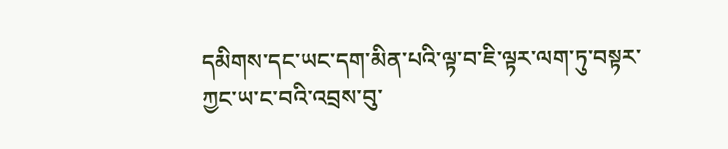དམིགས་དང་ཡང་དག་མིན་པའི་ལྟ་བ་ཇི་ལྟར་ལག་ཏུ་བསྟར་ཀྱང་ཡ་ང་བའི་འབྲས་བུ་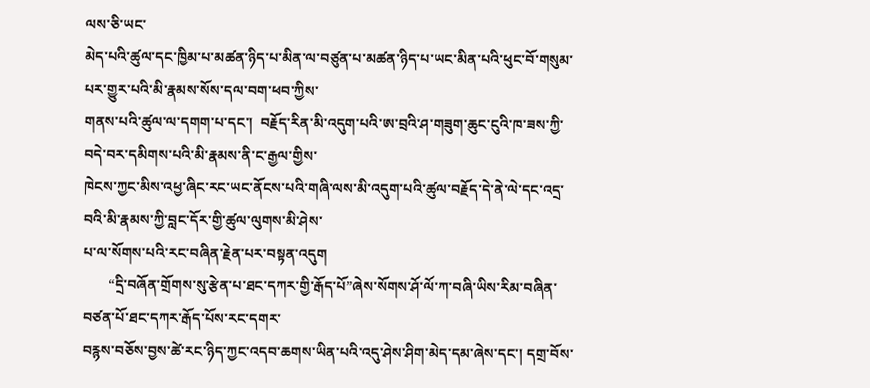ལས་ཅི་ཡང་
མེད་པའི་ཚུལ་དང་ཁྱིམ་པ་མཚན་ཉིད་པ་མིན་ལ་བཙུན་པ་མཚན་ཉིད་པ་ཡང་མིན་པའི་ཕུང་བོ་གསུམ་པར་གྱུར་པའི་མི་རྣམས་སོས་དལ་བག་ཕབ་ཀྱིས་
གནས་པའི་ཚུལ་ལ་དགག་པ་དང་།  བརྗོད་རིན་མི་འདུག་པའི་ཨ་བྲའི་ཤ་གཟུག་ཆུང་ངུའི་ཁ་ཟས་ཀྱི་བདེ་བར་དམིགས་པའི་མི་རྣམས་ནི་ང་རྒྱལ་གྱིས་
ཁེངས་ཀྱང་མིས་འཕྱ་ཞིང་རང་ཡང་ནོངས་པའི་གཞི་ལས་མི་འདུག་པའི་ཚུལ་བརྗོད་དེ་ནེ་ལེ་དང་འདྲ་བའི་མི་རྣམས་ཀྱི་བླང་དོར་གྱི་ཚུལ་ལུགས་མི་ཤེས་
པ་ལ་སོགས་པའི་རང་བཞིན་རྗེན་པར་བསྟན་འདུག
       “དྲི་བཞོན་གྲོགས་སུ་རྩེན་པ་ཐང་དཀར་གྱི་རྒོད་པོ”ཞེས་སོགས་ཤོ་ལོ་ཀ་བཞི་ཡིས་རིམ་བཞིན་བཙན་པོ་ཐང་དཀར་རྒོད་པོས་རང་དགར་
བརྙས་བཅོས་བྱས་ཚེ་རང་ཉིད་ཀྱང་འདབ་ཆགས་ཡིན་པའི་འདུ་ཤེས་ཤིག་མེད་དམ་ཞེས་དང་། དགྲ་བོས་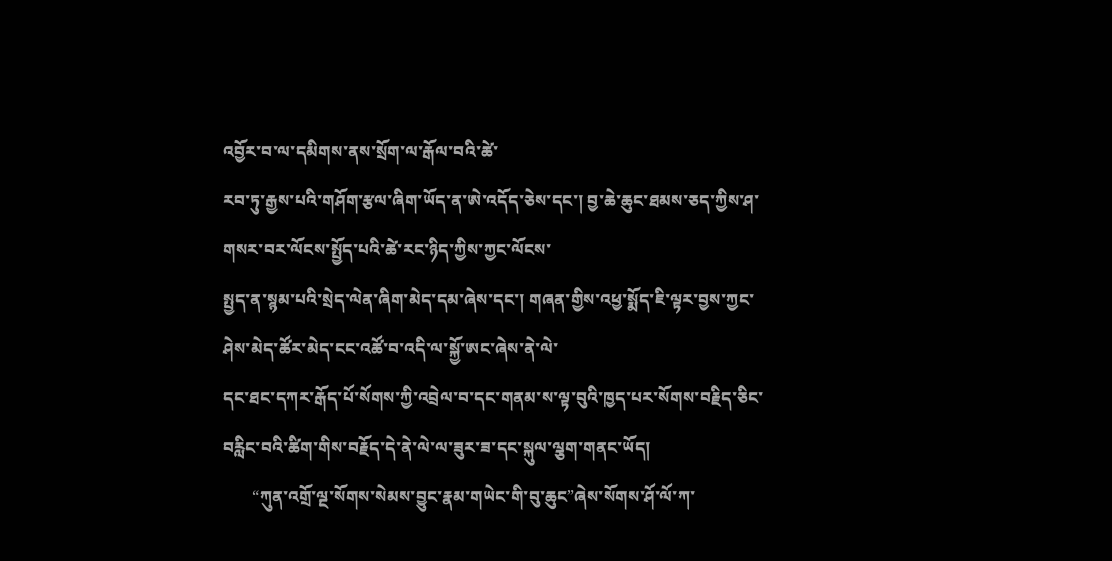འབྱོར་བ་ལ་དམིགས་ནས་སྲོག་ལ་རྒོལ་བའི་ཚེ་
རབ་ཏུ་རྒྱས་པའི་གཤོག་རྩལ་ཞིག་ཡོད་ན་ཨེ་འདོད་ཅེས་དང་། བྱ་ཆེ་ཆུང་ཐམས་ཅད་ཀྱིས་ཤ་གསར་བར་ལོངས་སྤྱོད་པའི་ཚེ་རང་ཉིད་ཀྱིས་ཀྱང་ལོངས་
སྤྱད་ན་སྙམ་པའི་སྲེད་ལེན་ཞིག་མེད་དམ་ཞེས་དང་། གཞན་གྱིས་འཕྱ་སྨོད་ཇི་ལྟར་བྱས་ཀྱང་ཤེས་མེད་ཚོར་མེད་ངང་འཚོ་བ་འདི་ལ་སྐྱོ་ཨང་ཞེས་ནེ་ལེ་
དང་ཐང་དཀར་རྒོད་པོ་སོགས་ཀྱི་འབྲེལ་བ་དང་གནམ་ས་ལྟ་བུའི་ཁྱད་པར་སོགས་བརྗིད་ཅིང་བརླིང་བའི་ཚིག་གིས་བརྗོད་དེ་ནེ་ལེ་ལ་ཟུར་ཟ་དང་སྐུལ་ལྕག་གནང་ཡོད།
       “ཀུན་འགྲོ་ལྔ་སོགས་སེམས་བྱུང་རྣམ་གཡེང་གི་བུ་ཆུང”ཞེས་སོགས་ཤོ་ལོ་ཀ་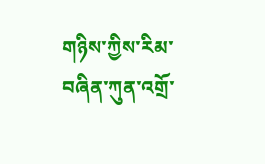གཉིས་ཀྱིས་རིམ་བཞིན་ཀུན་འགྲོ་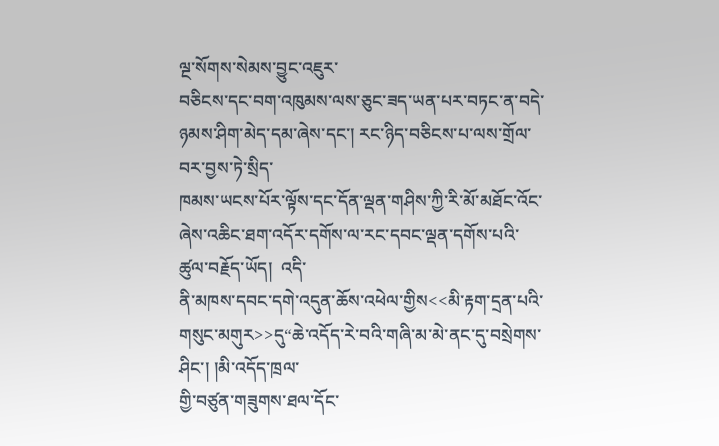ལྔ་སོགས་སེམས་བྱུང་འཇུར་
བཅིངས་དང་བག་འཁུམས་ལས་ཅུང་ཟད་ཡན་པར་བཏང་ན་བདེ་ཉམས་ཤིག་མེད་དམ་ཞེས་དང་། རང་ཉིད་བཅིངས་པ་ལས་གྲོལ་བར་བྱས་ཏེ་སྲིད་
ཁམས་ཡངས་པོར་ལྟོས་དང་དོན་ལྡན་གཤིས་ཀྱི་རི་མོ་མཐོང་འོང་ཞེས་འཆིང་ཐག་འདོར་དགོས་ལ་རང་དབང་ལྡན་དགོས་པའི་ཚུལ་བརྗོད་ཡོད།  འདི་
ནི་མཁས་དབང་དགེ་འདུན་ཆོས་འཕེལ་གྱིས<<མི་རྟག་དྲན་པའི་གསུང་མགུར>>དུ“ཆེ་འདོད་རེ་བའི་གཞི་མ་མེ་ནང་དུ་བསྲེགས་ཤིང་། །མི་འདོད་ཁྲལ་
གྱི་བཙུན་གཟུགས་ཐལ་དོང་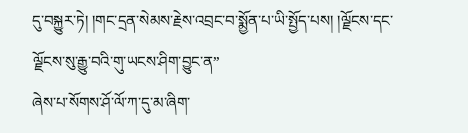དུ་བསྐྱུར་ཏེ། །གང་དྲན་སེམས་རྗེས་འབྲང་བ་སྨྱོན་པ་ཡི་སྤྱོད་པས། །ལྗོངས་དང་ལྗོངས་སུ་རྒྱུ་བའི་གུ་ཡངས་ཤིག་བྱུང་ན”
ཞེས་པ་སོགས་ཤོ་ལོ་ཀ་དུ་མ་ཞིག་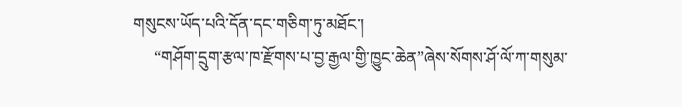གསུངས་ཡོད་པའི་དོན་དང་གཅིག་ཏུ་མཐོང་།
     “གཤོག་དྲུག་རྩལ་ཁ་རྫོགས་པ་བྱ་རྒྱལ་གྱི་ཁྱུང་ཆེན”ཞེས་སོགས་ཤོ་ལོ་ཀ་གསུམ་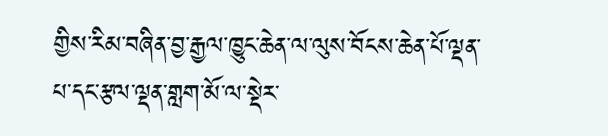གྱིས་རིམ་བཞིན་བྱ་རྒྱལ་ཁྱུང་ཆེན་ལ་ལུས་བོངས་ཆེན་པོ་ལྡན་
པ་དང་རྩལ་ལྡན་གླག་མོ་ལ་སྡེར་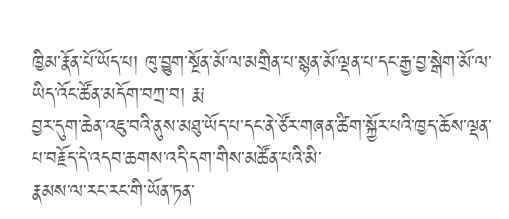ཁྱིམ་རྣོན་པོ་ཡོད་པ། ཁུ་བྱུག་སྔོན་མོ་ལ་མགྲིན་པ་སྙན་མོ་ལྡན་པ་དང་རྒྱ་བྱ་སྒེག་མོ་ལ་ཡིད་འོང་ཚོན་མདོག་བཀྲ་བ། རྨ་
བྱར་དུག་ཆེན་འཇུ་བའི་ནུས་མཐུ་ཡོད་པ་དང་ནེ་ཙོར་གཞན་ཚིག་སྐྱོར་པའི་ཁྱད་ཆོས་ལྡན་པ་བརྗོད་དེ་འདབ་ཆགས་འདི་དག་གིས་མཚོན་པའི་མི་
རྣམས་ལ་རང་རང་གི་ཡོན་ཏན་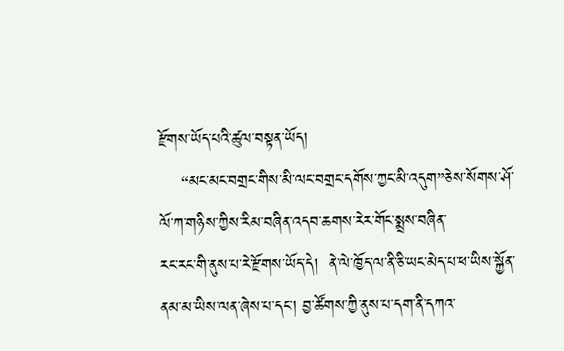རྫོགས་ཡོད་པའི་ཚུལ་བསྟན་ཡོད།
    “མང་མང་བགྲང་གིས་མི་ལང་བགྲང་དགོས་ཀྱང་མི་འདུག”ཅེས་སོགས་ཤོ་ལོ་ཀ་གཉིས་ཀྱིས་རིམ་བཞིན་འདབ་ཆགས་རེར་གོང་སྨྲས་བཞིན་
རང་རང་གི་ནུས་པ་རེ་རྫོགས་ཡོད་དེ།  ནེ་ལེ་ཁྱོད་ལ་ནི་ཅི་ཡང་མེད་པ་ཕ་ཡིས་སྐྱོན་ནམ་མ་ཡིས་ལན་ཞེས་པ་དང་། བྱ་ཚོགས་ཀྱི་ནུས་པ་དག་ནི་དཀའ་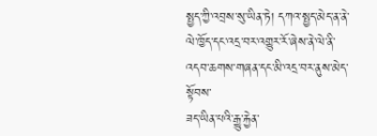སྤྱད་ཀྱི་འབྲས་སུ་ཡིན་ཏེ། དཀའ་སྤྱད་མེད་ན་ནེ་ལེ་ཁྱོད་དང་འདྲ་བར་འགྱུར་རོ་ཞེས་ནེ་ལེ་ནི་འདབ་ཆགས་གཞན་དང་མི་འདྲ་བར་ནུས་མེད་སྟོབས་
ཟད་ཡིན་པའི་རྒྱུ་རྐྱེན་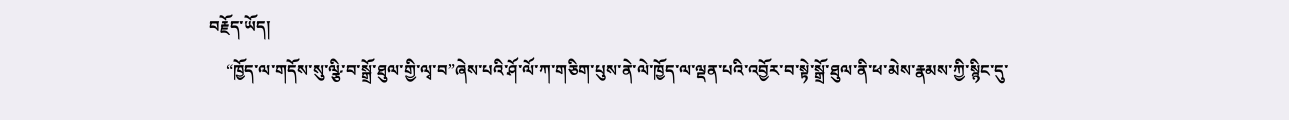བརྗོད་ཡོད།
    “ཁྱོད་ལ་གདོས་སུ་ལྩི་བ་སྒྲོ་ཐུལ་གྱི་ལྭ་བ”ཞེས་པའི་ཤོ་ལོ་ཀ་གཅིག་པུས་ནེ་ལེ་ཁྱོད་ལ་ལྡན་པའི་འབྱོར་བ་སྟེ་སྒྲོ་ཐུལ་ནི་ཕ་མེས་རྣམས་ཀྱི་སྙིང་དུ་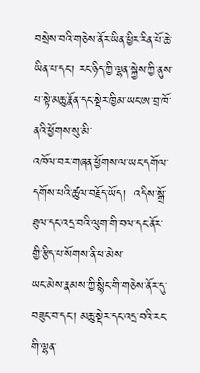བསྲེས་བའི་གཅེས་ནོར་ཡིན་ཕྱིར་རིན་པོ་ཆེ་ཡིན་པ་དང་། རང་ཉིད་ཀྱི་ལྷན་སྐྱེས་ཀྱི་ནུས་པ་སྟེ་མཆུ་རྣོན་དང་སྡེར་ཁྱིམ་ཡང་ཨ་བྲ་ཁོ་ནའི་ཕྱོགས་སུ་མི་
འཁོལ་བར་གཞན་ཕྱོགས་ལ་ཡང་དགོལ་དགོས་པའི་ཚུལ་བརྗོད་ཡོད།  འདིས་སྒྲོ་ཐུལ་དང་འདྲ་བའི་ལུག་གི་བལ་དང་ནོར་གྱི་རྩིད་པ་སོགས་ནི་ཕ་མེས་
ཡང་མེས་རྣམས་ཀྱི་སྙིང་གི་གཅེས་ནོར་དུ་བཟུང་བ་དང་། མཆུ་སྡེར་དང་འདྲ་བའི་རང་གི་ལྷན་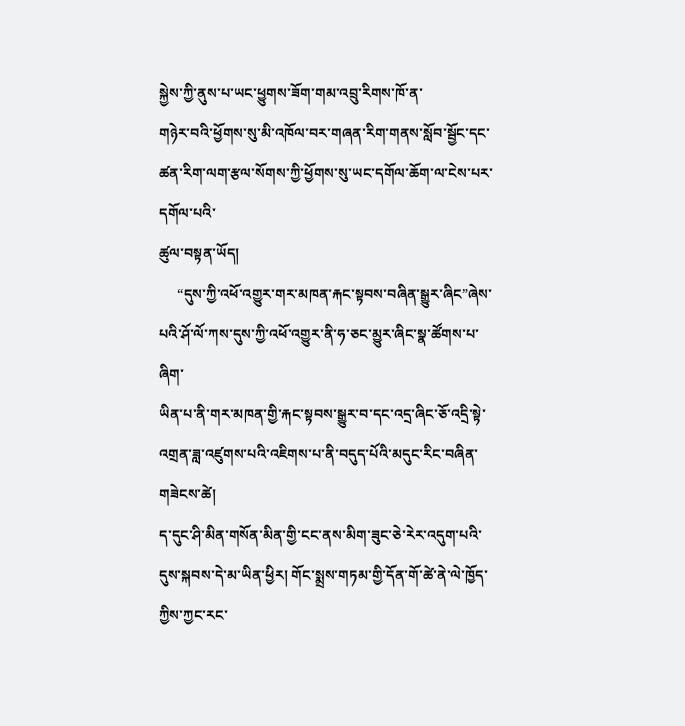སྐྱེས་ཀྱི་ནུས་པ་ཡང་ཕྱུགས་ཟོག་གམ་འབྲུ་རིགས་ཁོ་ན་
གཉེར་བའི་ཕྱོགས་སུ་མི་འཁོལ་བར་གཞན་རིག་གནས་སློབ་སྦྱོང་དང་ཚན་རིག་ལག་རྩལ་སོགས་ཀྱི་ཕྱོགས་སུ་ཡང་དགོལ་ཆོག་ལ་ངེས་པར་དགོལ་པའི་
ཚུལ་བསྟན་ཡོད།
     “དུས་ཀྱི་འཕོ་འགྱུར་གར་མཁན་རྐང་སྟབས་བཞིན་སྒྱུར་ཞིང”ཞེས་པའི་ཤོ་ལོ་ཀས་དུས་ཀྱི་འཕོ་འགྱུར་ནི་ཧ་ཅང་མྱུར་ཞིང་སྣ་ཚོགས་པ་ཞིག་
ཡིན་པ་ནི་གར་མཁན་གྱི་རྐང་སྟབས་སྒྱུར་བ་དང་འདྲ་ཞིང་ཅོ་འདྲི་སྟེ་འགྲན་ཟླ་འཛུགས་པའི་འཇིགས་པ་ནི་བདུད་པོའི་མདུང་རིང་བཞིན་གཟེངས་ཚེ།
ད་དུང་ཤི་མིན་གསོན་མིན་གྱི་ངང་ནས་མིག་ཟུང་ཅེ་རེར་འདུག་པའི་དུས་སྐབས་དེ་མ་ཡིན་ཕྱིར། གོང་སྨྲས་གཏམ་གྱི་དོན་གོ་ཚེ་ནེ་ལེ་ཁྱོད་ཀྱིས་ཀྱང་རང་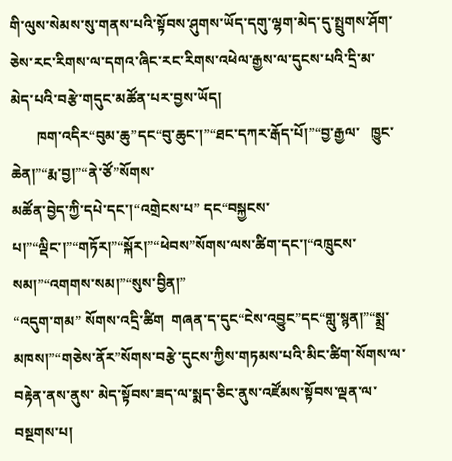གི་ལུས་སེམས་སུ་གནས་པའི་སྟོབས་ཤུགས་ཡོད་དགུ་ལྷག་མེད་དུ་སྤྲུགས་ཤོག་ཅེས་རང་རིགས་ལ་དགའ་ཞིང་རང་རིགས་འཕེལ་རྒྱས་ལ་དུངས་པའི་དྲི་མ་
མེད་པའི་བརྩེ་གདུང་མཚོན་པར་བྱས་ཡོད།
       ཁག་འདིར“བུམ་ཆུ”དང“བུ་ཆུང་།”“ཐང་དཀར་རྒོད་པོ།”“བྱ་རྒྱལ་   ཁྱུང་ཆེན།”“རྨ་བྱ།”“ནེ་ཙོ”སོགས་
མཚོན་བྱེད་ཀྱི་དཔེ་དང་།“འགྲེངས་པ” དང“བསྐྱངས་པ།”“ལྡིང་།”“གཏོར།”“སྐོར།”“ཕེབས”སོགས་ལས་ཚིག་དང་།“འཁྲུངས་སམ།”“འགགས་སམ།”“སུས་བྱིན།”
“འདུག་གམ” སོགས་འདྲི་ཚིག  གཞན་ད་དུང“ངེས་འབྱུང”དང“གླུ་སྙན།”“སྨྲ་མཁས།”“གཅེས་ནོར”སོགས་བརྩེ་དུངས་ཀྱིས་གཏམས་པའི་མིང་ཚིག་སོགས་ལ་
བརྟེན་ནས་ནུས་ མེད་སྟོབས་ཟད་ལ་སྨད་ཅིང་ནུས་འཛོམས་སྟོབས་ལྡན་ལ་བསྔགས་པ།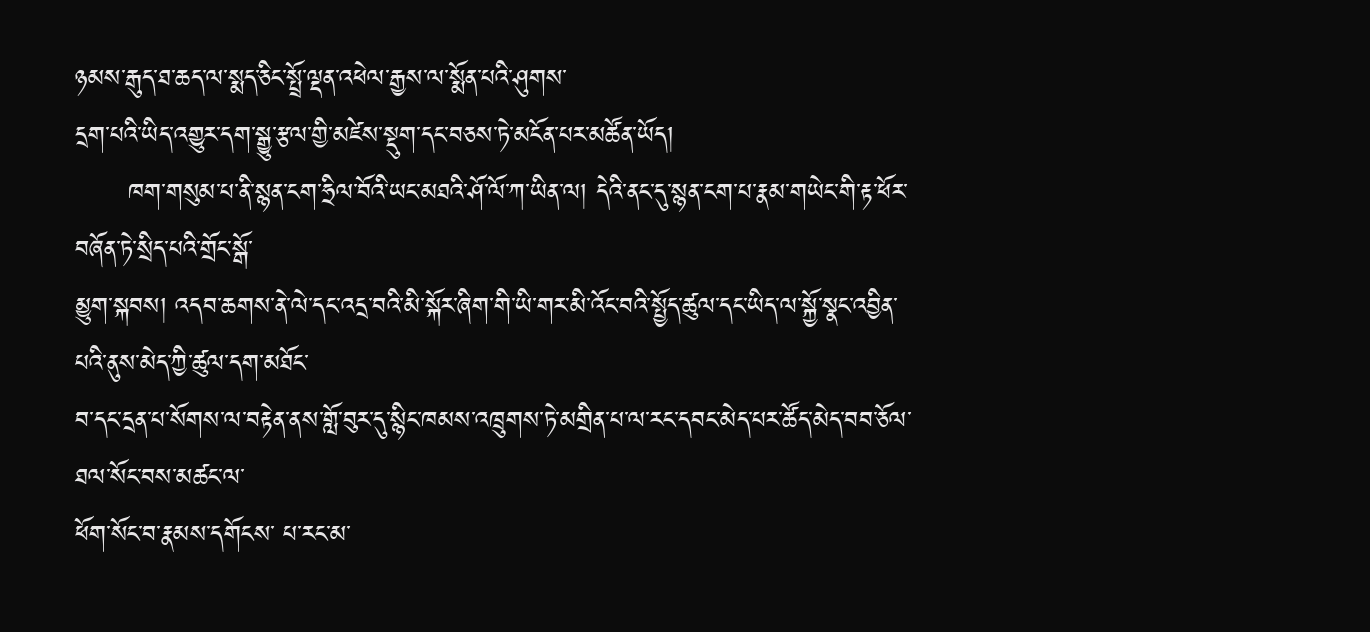ཉམས་རྒུད་ཐ་ཆད་ལ་སྨད་ཅིང་སྤྲོ་ལྡན་འཕེལ་རྒྱས་ལ་སྨོན་པའི་ཤུགས་
དྲག་པའི་ཡིད་འགྱུར་དག་སྒྱུ་རྩལ་གྱི་མཛེས་སྡུག་དང་བཅས་ཏེ་མངོན་པར་མཚོན་ཡོད།
      ཁག་གསུམ་པ་ནི་སྙན་ངག་ཧྲིལ་བོའི་ཡང་མཐའི་ཤོ་ལོ་ཀ་ཡིན་ལ། དེའི་ནང་དུ་སྙན་ངག་པ་རྣམ་གཡེང་གི་རྟ་ཕོར་བཞོན་ཏེ་སྲིད་པའི་གྲོང་སྒོ་
མྱུག་སྐབས། འདབ་ཆགས་ནེ་ལེ་དང་འདྲ་བའི་མི་སྐོར་ཞིག་གི་ཡི་གར་མི་འོང་བའི་སྤྱོད་ཚུལ་དང་ཡིད་ལ་སྐྱོ་སྣང་འབྱིན་པའི་ནུས་མེད་ཀྱི་ཚུལ་དག་མཐོང་
བ་དང་དྲན་པ་སོགས་ལ་བརྟེན་ནས་གློ་བུར་དུ་སྙིང་ཁམས་འཁྲུགས་ཏེ་མགྲིན་པ་ལ་རང་དབང་མེད་པར་ཚོད་མེད་བབ་ཅོལ་ཐལ་སོང་བས་མཚང་ལ་
ཕོག་སོང་བ་རྣམས་དགོངས་ པ་རང་མ་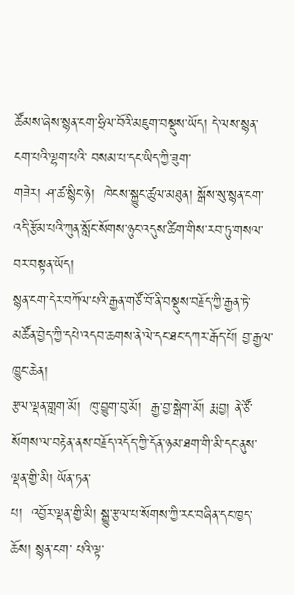ཚོམས་ཞེས་སྙན་ངག་ཧྲིལ་བོའི་མཇུག་བསྡུས་ཡོད། དེ་ལས་སྙན་ངག་པའི་ལྷག་པའི་ བསམ་པ་དང་ཡིད་ཀྱི་ཟུག་
གཟེར། ཤ་ཚ་སྙིང་ཉེ།  ཁེངས་སྐྱུང་ཚུལ་མཐུན། སྒོས་སུ་སྙན་ངག་  འདི་རྩོམ་པའི་ཀུན་སློང་སོགས་ཉུང་འདུས་ཚིག་གིས་རབ་ཏུ་གསལ་བར་བསྟན་ཡོད།
སྙན་ངག་དེར་བཀོལ་པའི་རྒྱན་གཙོ་བོ་ནི་བསྡུས་བརྗོད་ཀྱི་རྒྱན་ཏེ་མཚོན་བྱེད་ཀྱི་དཔེ་འདབ་ཆགས་ནེ་ལེ་དང་ཐང་དཀར་རྒོད་པོ། བྱ་རྒྱལ་ཁྱུང་ཆེན།
རྩལ་ལྡན་གླག་མོ།  ཁུ་བྱུག་བུ་མོ།  རྒྱ་བྱ་སྒེག་མོ། རྨ་བྱ། ནེ་ཙོ་སོགས་ལ་བརྟེན་ནས་བརྗོད་འདོད་ཀྱི་དོན་ཉམ་ཐག་གི་མི་དང་ནུས་ལྡན་གྱི་མི། ཡོན་ཏན་
པ།  འབྱོར་ལྡན་གྱི་མི། སྒྱུ་རྩལ་པ་སོགས་ཀྱི་རང་བཞིན་དང་ཁྱད་ཆོས། སྙན་ངག་ པའི་ལྟ་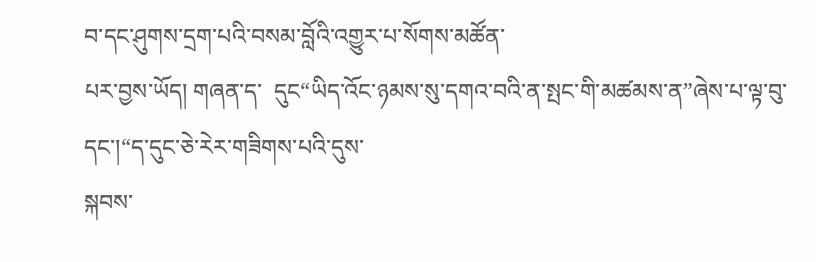བ་དང་ཤུགས་དྲག་པའི་བསམ་བློའི་འགྱུར་པ་སོགས་མཚོན་
པར་བྱས་ཡོད། གཞན་ད་  དུང“ཡིད་འོང་ཉམས་སུ་དགའ་བའི་ན་སྤང་གི་མཚམས་ན”ཞེས་པ་ལྟ་བུ་དང་།“ད་དུང་ཅེ་རེར་གཟིགས་པའི་དུས་
སྐབས་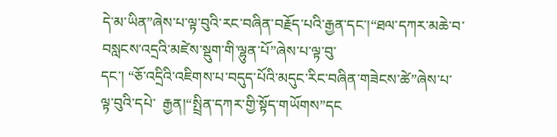དེ་མ་ཡིན”ཞེས་པ་ལྟ་བུའི་རང་བཞིན་བརྗོད་པའི་རྒྱན་དང་།“ཐལ་དཀར་མཆེ་བ་བསླངས་འདྲའི་མཛེས་སྡུག་གི་ལྷུན་པོ”ཞེས་པ་ལྟ་བུ་
དང་། “ཅོ་འདྲིའི་འཇིགས་པ་བདུད་པོའི་མདུང་རིང་བཞིན་གཟེངས་ཚེ”ཞེས་པ་ལྟ་བུའི་དཔེ་  རྒྱན།“སྤྲིན་དཀར་གྱི་སྟོད་གཡོགས”དང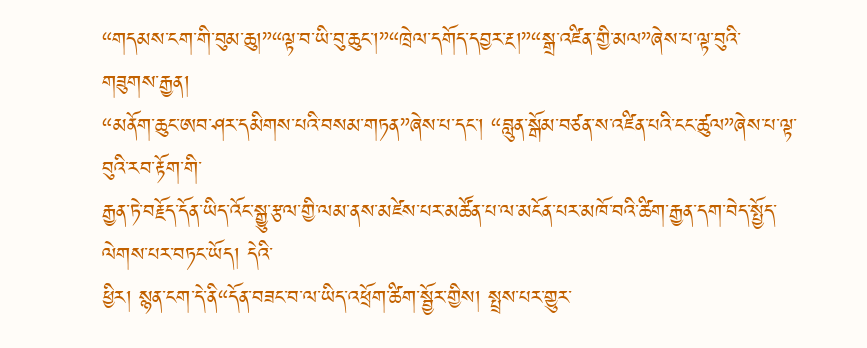“གདམས་ངག་གི་བུམ་ཆུ།”“ལྟ་བ་ཡི་བུ་ཆུང་།”“ཁྲེལ་དགོད་དབྱར་རྔ།”“སྒྲ་འཛིན་གྱི་མལ”ཞེས་པ་ལྟ་བུའི་གཟུགས་རྒྱན།
“མནོག་ཆུང་ཨབ་ཤར་དམིགས་པའི་བསམ་གཏན”ཞེས་པ་དང་། “བླུན་སྒོམ་བཙན་ས་འཛིན་པའི་ངང་ཚུལ”ཞེས་པ་ལྟ་བུའི་རབ་རྟོག་གི་
རྒྱན་ཏེ་བརྗོད་དོན་ཡིད་འོང་སྒྱུ་རྩལ་གྱི་ལམ་ནས་མཛེས་པར་མཚོན་པ་ལ་མངོན་པར་མཁོ་བའི་ཚིག་རྒྱན་དག་བེད་སྤྱོད་ལེགས་པར་བཏང་ཡོད། དེའི་
ཕྱིར། སྙན་ངག་དེ་ནི“དོན་བཟང་བ་ལ་ཡིད་འཕྲོག་ཚིག་སྦྱོར་གྱིས། སྤྲས་པར་གྱུར་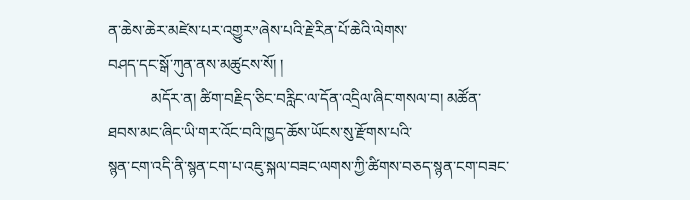ན་ཆེས་ཆེར་མཛེས་པར་འགྱུར”ཞེས་པའི་རྗེ་རིན་པོ་ཆེའི་ལེགས་
བཤད་དང་སྒོ་ཀུན་ནས་མཚུངས་སོ། །
           མདོར་ན། ཚིག་བརྗིད་ཅིང་བརླིང་ལ་དོན་འདྲིལ་ཞིང་གསལ་བ། མཚོན་ཐབས་མང་ཞིང་ཡི་གར་འོང་བའི་ཁྱད་ཆོས་ཡོངས་སུ་རྫོགས་པའི་
སྙན་ངག་འདི་ནི་སྙན་ངག་པ་འཇུ་སྐལ་བཟང་ལགས་ཀྱི་ཚིགས་བཅད་སྙན་ངག་བཟང་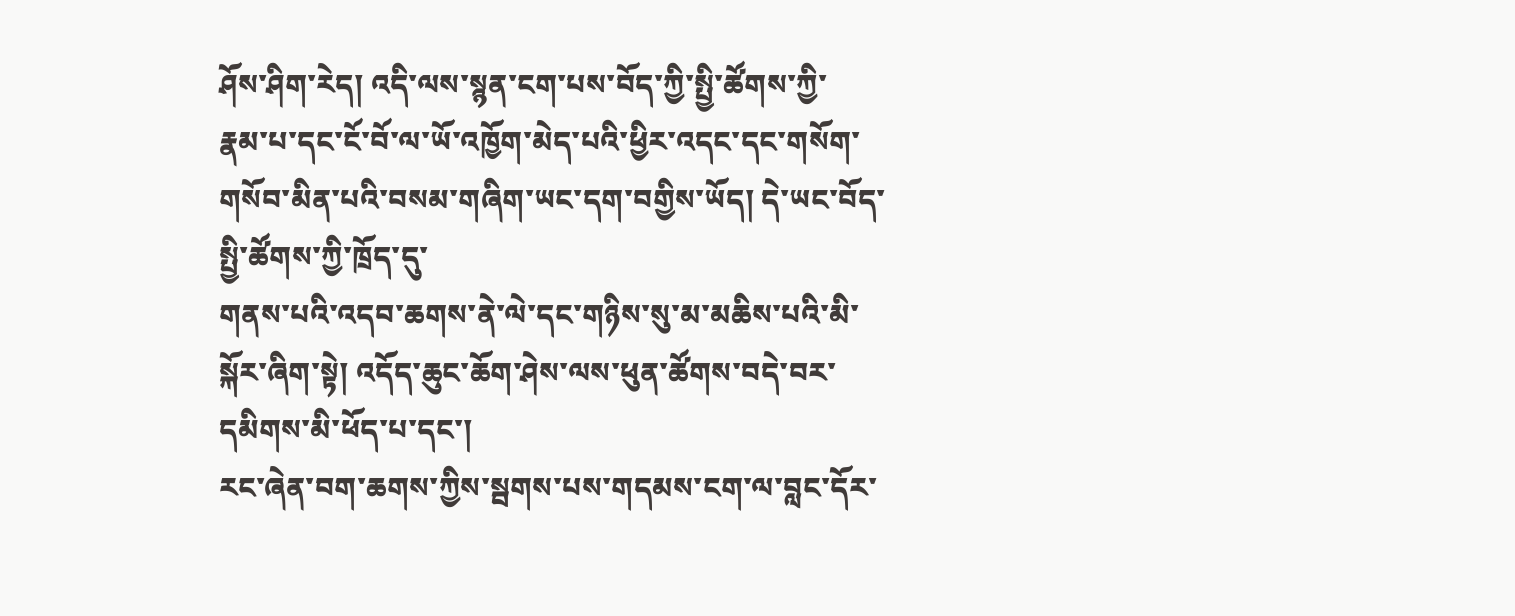ཤོས་ཤིག་རེད། འདི་ལས་སྙན་ངག་པས་བོད་ཀྱི་སྤྱི་ཚོགས་ཀྱི་
རྣམ་པ་དང་ངོ་བོ་ལ་ཡོ་འཁྱོག་མེད་པའི་ཕྱིར་འདང་དང་གསོག་གསོབ་མིན་པའི་བསམ་གཞིག་ཡང་དག་བགྱིས་ཡོད། དེ་ཡང་བོད་སྤྱི་ཚོགས་ཀྱི་ཁྲོད་དུ་
གནས་པའི་འདབ་ཆགས་ནེ་ལེ་དང་གཉིས་སུ་མ་མཆིས་པའི་མི་སྐོར་ཞིག་སྟེ། འདོད་ཆུང་ཆོག་ཤེས་ལས་ཕུན་ཚོགས་བདེ་བར་དམིགས་མི་ཕོད་པ་དང་།
རང་ཞེན་བག་ཆགས་ཀྱིས་སྦགས་པས་གདམས་ངག་ལ་བླང་དོར་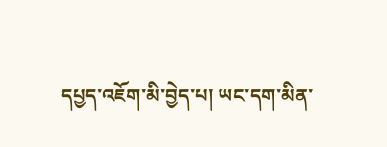དཔྱད་འཇོག་མི་བྱེད་པ། ཡང་དག་མིན་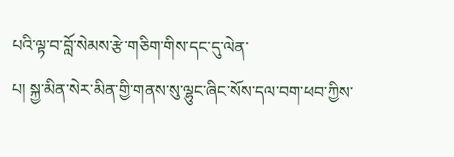པའི་ལྟ་བ་བློ་སེམས་རྩེ་གཅིག་གིས་དང་དུ་ལེན་
པ། སྐྱ་མིན་སེར་མིན་གྱི་གནས་སུ་ལྷུང་ཞིང་སོས་དལ་བག་ཕབ་ཀྱིས་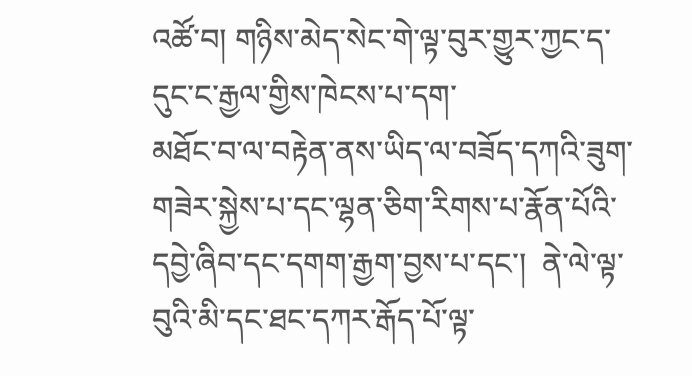འཚོ་བ། གཉིས་མེད་སེང་གེ་ལྟ་བུར་གྱུར་ཀྱང་ད་དུང་ང་རྒྱལ་གྱིས་ཁེངས་པ་དག་
མཐོང་བ་ལ་བརྟེན་ནས་ཡིད་ལ་བཟོད་དཀའི་ཟུག་གཟེར་སྐྱེས་པ་དང་ལྷན་ཅིག་རིགས་པ་རྣོན་པོའི་དབྱེ་ཞིབ་དང་དགག་རྒྱག་བྱས་པ་དང་།  ནེ་ལེ་ལྟ་
བུའི་མི་དང་ཐང་དཀར་རྒོད་པོ་ལྟ་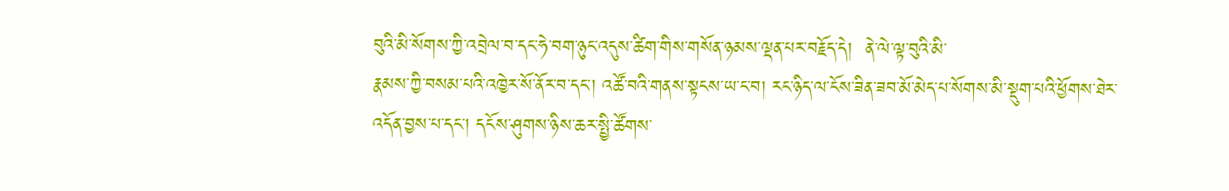བུའི་མི་སོགས་ཀྱི་འབྲེལ་བ་དང་ཧེ་བག་ཉུང་འདུས་ཚིག་གིས་གསོན་ཉམས་ལྡན་པར་བརྗོད་དེ།  ནེ་ལེ་ལྟ་བུའི་མི་
རྣམས་ཀྱི་བསམ་པའི་འཁྱེར་སོ་ནོར་བ་དང་། འཚོ་བའི་གནས་སྟངས་ཡ་ང་བ། རང་ཉིད་ལ་ངོས་ཟིན་ཟབ་མོ་མེད་པ་སོགས་མི་སྡུག་པའི་ཕྱོགས་ཐེར་
འདོན་བྱས་པ་དང་། དངོས་ཤུགས་ཉིས་ཆར་སྤྱི་ཚོགས་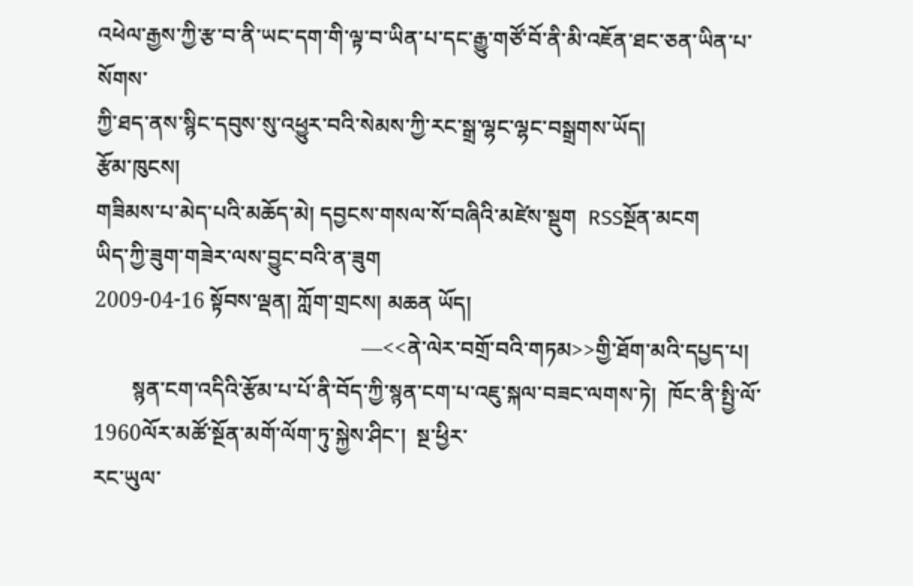འཕེལ་རྒྱས་ཀྱི་རྩ་བ་ནི་ཡང་དག་གི་ལྟ་བ་ཡིན་པ་དང་རྒྱུ་གཙོ་བོ་ནི་མི་འཇོན་ཐང་ཅན་ཡིན་པ་སོགས་
ཀྱི་ཐད་ནས་སྙིང་དབུས་སུ་འཕྱུར་བའི་སེམས་ཀྱི་རང་སྒྲ་ལྷང་ལྷང་བསྒྲགས་ཡོད།
རྩོམ་ཁུངས།
གཟིམས་པ་མེད་པའི་མཆོད་མེ། དབྱངས་གསལ་སོ་བཞིའི་མཛེས་སྡུག  RSSསྔོན་མངག
ཡིད་ཀྱི་ཟུག་གཟེར་ལས་བྱུང་བའི་ན་ཟུག
2009-04-16 སྟོབས་ལྡན། ཀློག་གྲངས། མཆན ཡོད།
                                                 —<<ནེ་ལེར་བགྲོ་བའི་གཏམ>>གྱི་ཐོག་མའི་དཔྱད་པ།
       སྙན་ངག་འདིའི་རྩོམ་པ་པོ་ནི་བོད་ཀྱི་སྙན་ངག་པ་འཇུ་སྐལ་བཟང་ལགས་ཏེ།  ཁོང་ནི་སྤྱི་ལོ་1960ལོར་མཚོ་སྔོན་མགོ་ལོག་ཏུ་སྐྱེས་ཤིང་།  སྔ་ཕྱིར་
རང་ཡུལ་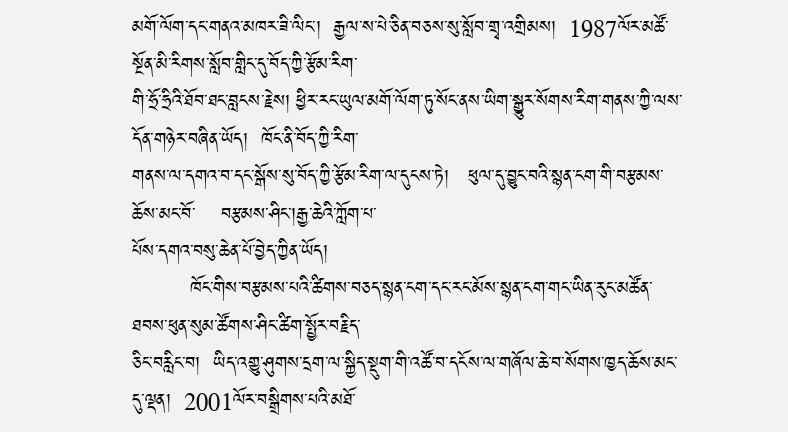མགོ་ལོག་དང་གནའ་མཁར་ཟི་ལིང་།  རྒྱལ་ས་པེ་ཅིན་བཅས་སུ་སློབ་གྲྭ་འགྲིམས།  1987ལོར་མཚོ་སྔོན་མི་རིགས་སློབ་གླིང་དུ་བོད་ཀྱི་རྩོམ་རིག་
གི་ཧྲོ་ཧྲིའི་ཐོབ་ཐང་བླངས་རྗེས། ཕྱིར་རང་ཡུལ་མགོ་ལོག་ཏུ་སོང་ནས་ཡིག་སྒྱུར་སོགས་རིག་གནས་ཀྱི་ལས་དོན་གཉེར་བཞིན་ཡོད།  ཁོང་ནི་བོད་ཀྱི་རིག་
གནས་ལ་དགའ་བ་དང་སྒོས་སུ་བོད་ཀྱི་རྩོམ་རིག་ལ་དུངས་ཏེ།   ཕུལ་དུ་བྱུང་བའི་སྙན་ངག་གི་བརྩམས་ཆོས་མང་བོ་    བརྩམས་ཤིང་།རྒྱ་ཆེའི་ཀློག་པ་
པོས་དགའ་བསུ་ཆེན་པོ་བྱེད་ཀྱིན་ཡོད།
         ཁོང་གིས་བརྩམས་པའི་ཚིགས་བཅད་སྙན་ངག་དང་རང་མོས་སྙན་ངག་གང་ཡིན་རུང་མཚོན་ཐབས་ཕུན་སུམ་ཚོགས་ཤིང་ཚིག་སྤྱོར་བརྗིད་
ཅིང་བརླིང་བ།  ཡིད་འགྱུ་ཤུགས་དྲག་ལ་སྐྱིད་སྡུག་གི་འཚོ་བ་དངོས་ལ་གཞོལ་ཆེ་བ་སོགས་ཁྱད་ཆོས་མང་དུ་ལྡན།  2001ལོར་བསྒྲིགས་པའི་མཐོ་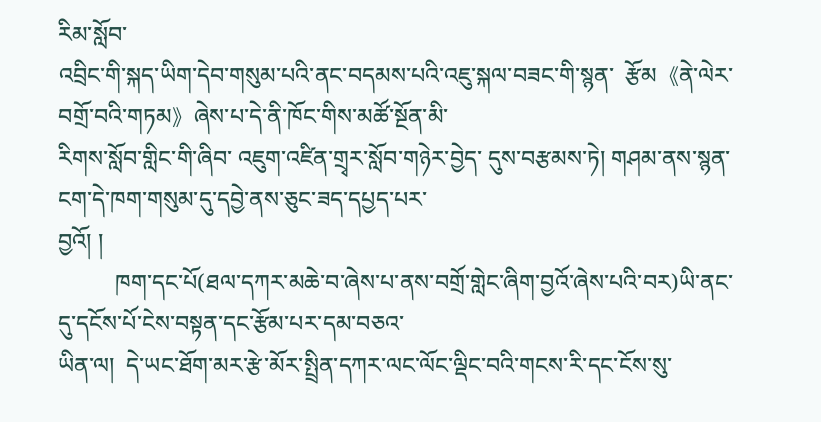རིམ་སློབ་
འབྲིང་གི་སྐད་ཡིག་དེབ་གསུམ་པའི་ནང་བདམས་པའི་འཇུ་སྐལ་བཟང་གི་སྙན་  རྩོམ《ནེ་ལེར་བགྲོ་བའི་གཏམ》ཞེས་པ་དེ་ནི་ཁོང་གིས་མཚོ་སྔོན་མི་
རིགས་སློབ་གླིང་གི་ཞིབ་ འཇུག་འཛིན་གྲྭར་སློབ་གཉེར་བྱེད་ དུས་བརྩམས་ཏེ། གཤམ་ནས་སྙན་ངག་དེ་ཁག་གསུམ་དུ་དབྱེ་ནས་ཅུང་ཟད་དཔྱད་པར་
བྱའོ། །
          ཁག་དང་པོ(ཐལ་དཀར་མཆེ་བ་ཞེས་པ་ནས་བགྲོ་གླེང་ཞིག་བྱའོ་ཞེས་པའི་བར)ཡི་ནང་དུ་དངོས་པོ་ངེས་བསྟན་དང་རྩོམ་པར་དམ་བཅའ་
ཡིན་ལ།  དེ་ཡང་ཐོག་མར་རྩེ་མོར་སྤྲིན་དཀར་ལང་ལོང་ལྡིང་བའི་གངས་རི་དང་ངོས་སུ་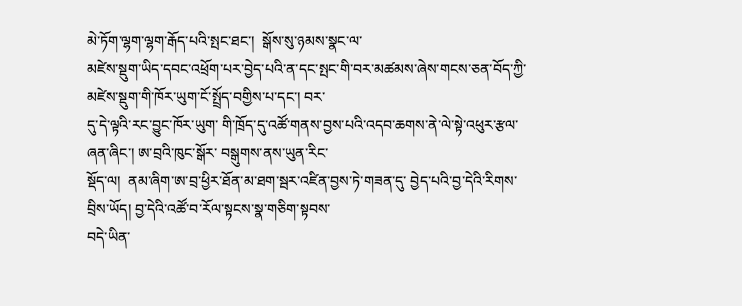མེ་ཏོག་ལྷག་ལྷག་རྒོད་པའི་སྤང་ཐང་།  སྒོས་སུ་ཉམས་སྣང་ལ་
མཛེས་སྡུག་ཡིད་དབང་འཕྲོག་པར་བྱེད་པའི་ན་དང་སྤང་གི་བར་མཚམས་ཞེས་གངས་ཅན་བོད་ཀྱི་མཛེས་སྡུག་གི་ཁོར་ཡུག་ངོ་སྤྲོད་བགྱིས་པ་དང་། བར་
དུ་དེ་ལྟའི་རང་བྱུང་ཁོར་ཡུག་ གི་ཁྲོད་དུ་འཚོ་གནས་བྱས་པའི་འདབ་ཆགས་ནེ་ལེ་སྟེ་འཕུར་རྩལ་ཞན་ཞིང་། ཨ་བྲའི་ཁུང་སྒོར་ བསྒུགས་ནས་ཡུན་རིང་
སྡོད་ལ།  ནམ་ཞིག་ཨ་བྲ་ཕྱིར་ཐོན་མ་ཐག་སྦར་འཛིན་བྱས་ཏེ་གཟན་དུ་ བྱེད་པའི་བྱ་དེའི་རིགས་བྲིས་ཡོད། བྱ་དེའི་འཚོ་བ་རོལ་སྟངས་སྣ་གཅིག་སྟབས་
བདེ་ཡིན་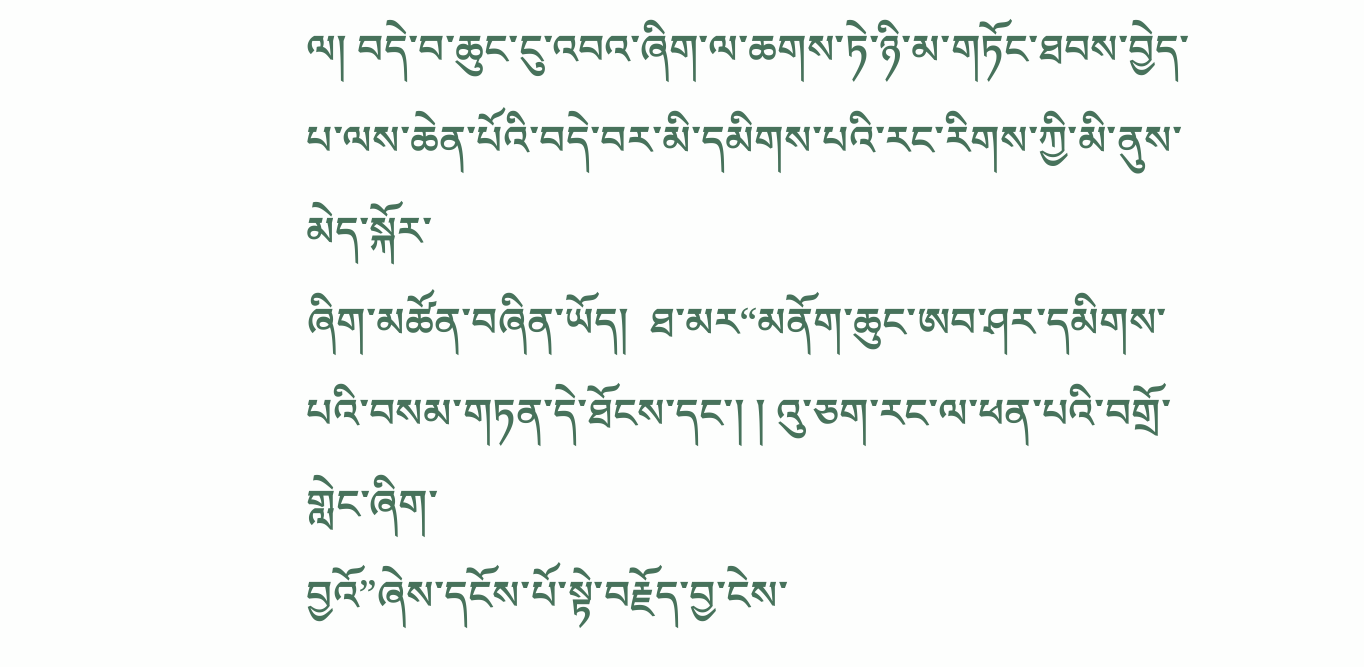ལ། བདེ་བ་ཆུང་ངུ་འབའ་ཞིག་ལ་ཆགས་ཏེ་ཉི་མ་གཏོང་ཐབས་བྱེད་པ་ལས་ཆེན་པོའི་བདེ་བར་མི་དམིགས་པའི་རང་རིགས་ཀྱི་མི་ནུས་མེད་སྐོར་
ཞིག་མཚོན་བཞིན་ཡོད།  ཐ་མར“མནོག་ཆུང་ཨབ་ཤར་དམིགས་པའི་བསམ་གཏན་དེ་ཐོངས་དང་། ། འུ་ཅག་རང་ལ་ཕན་པའི་བགྲོ་གླེང་ཞིག་
བྱའོ”ཞེས་དངོས་པོ་སྟེ་བརྗོད་བྱ་ངེས་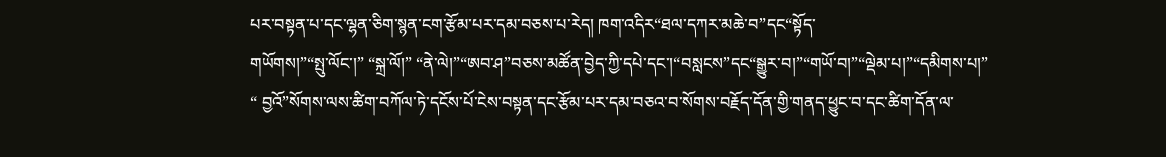པར་བསྟན་པ་དང་ལྷན་ཅིག་སྙན་ངག་རྩོམ་པར་དམ་བཅས་པ་རེད། ཁག་འདིར“ཐལ་དཀར་མཆེ་བ”དང“སྟོད་
གཡོགས།”“སྤུ་ལོང་།” “སྐྲ་ལོ།” “ནེ་ལེ།”“ཨབ་ཤ”བཅས་མཚོན་བྱེད་ཀྱི་དཔེ་དང་།“བསླངས”དང“སྒྱུར་བ།”“གཡོ་བ།”“ལྡེམ་པ།”“དམིགས་པ།”
“ བྱའོ”སོགས་ལས་ཚིག་བཀོལ་ཏེ་དངོས་པོ་ངེས་བསྟན་དང་རྩོམ་པར་དམ་བཅའ་བ་སོགས་བརྗོད་དོན་གྱི་གནད་ཕྱུང་བ་དང་ཚིག་དོན་ལ་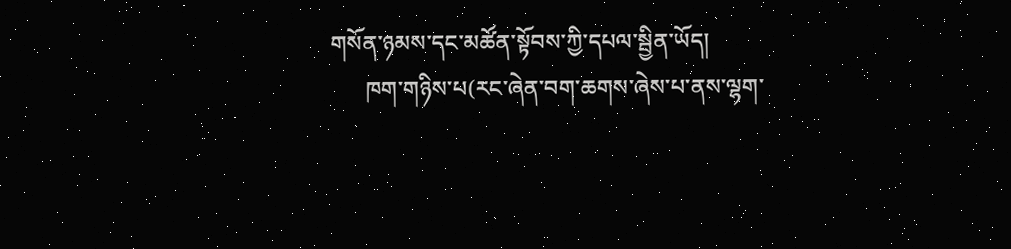གསོན་ཉམས་དང་མཚོན་སྟོབས་ཀྱི་དཔལ་སྦྱིན་ཡོད།
      ཁག་གཉིས་པ(རང་ཞེན་བག་ཆགས་ཞེས་པ་ནས་ལྷག་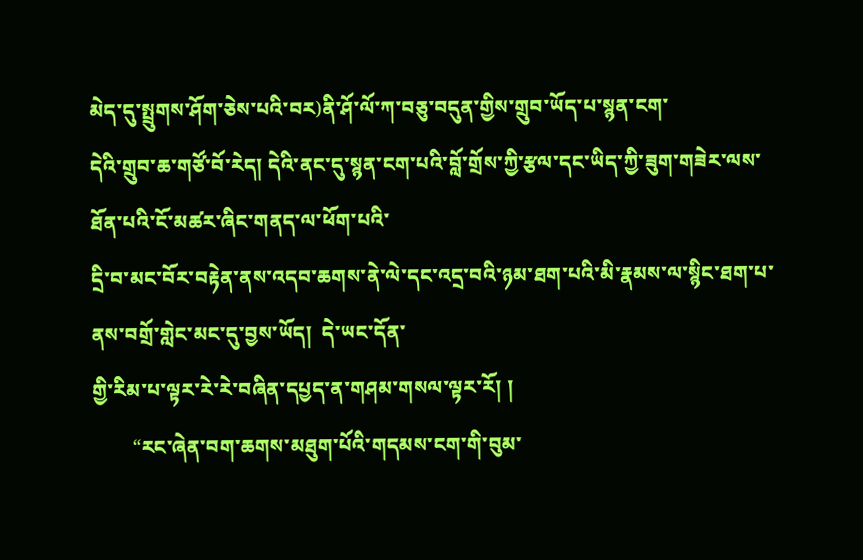མེད་དུ་སྤྲུགས་ཤོག་ཅེས་པའི་བར)ནི་ཤོ་ལོ་ཀ་བཅུ་བདུན་གྱིས་གྲུབ་ཡོད་པ་སྙན་ངག་
དེའི་གྲུབ་ཆ་གཙོ་བོ་རེད། དེའི་ནང་དུ་སྙན་ངག་པའི་བློ་གྲོས་ཀྱི་རྩལ་དང་ཡིད་ཀྱི་ཟུག་གཟེར་ལས་ཐོན་པའི་ངོ་མཚར་ཞིང་གནད་ལ་ཕོག་པའི་
དྲི་བ་མང་བོར་བརྟེན་ནས་འདབ་ཆགས་ནེ་ལེ་དང་འདྲ་བའི་ཉམ་ཐག་པའི་མི་རྣམས་ལ་སྙིང་ཐག་པ་ནས་བགྲོ་གླེང་མང་དུ་བྱས་ཡོད།  དེ་ཡང་དོན་
གྱི་རིམ་པ་ལྟར་རེ་རེ་བཞིན་དཔྱད་ན་གཤམ་གསལ་ལྟར་རོ། །
        “རང་ཞེན་བག་ཆགས་མཐུག་པོའི་གདམས་ངག་གི་བུམ་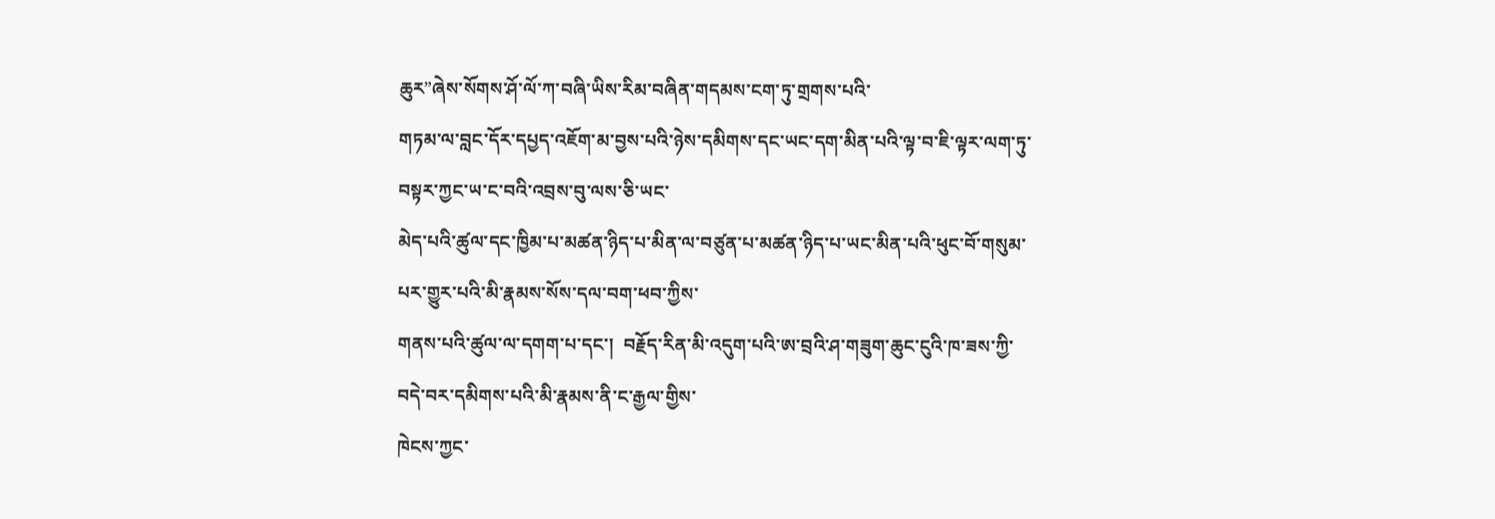ཆུར”ཞེས་སོགས་ཤོ་ལོ་ཀ་བཞི་ཡིས་རིམ་བཞིན་གདམས་ངག་ཏུ་གྲགས་པའི་
གཏམ་ལ་བླང་དོར་དཔྱད་འཇོག་མ་བྱས་པའི་ཉེས་དམིགས་དང་ཡང་དག་མིན་པའི་ལྟ་བ་ཇི་ལྟར་ལག་ཏུ་བསྟར་ཀྱང་ཡ་ང་བའི་འབྲས་བུ་ལས་ཅི་ཡང་
མེད་པའི་ཚུལ་དང་ཁྱིམ་པ་མཚན་ཉིད་པ་མིན་ལ་བཙུན་པ་མཚན་ཉིད་པ་ཡང་མིན་པའི་ཕུང་བོ་གསུམ་པར་གྱུར་པའི་མི་རྣམས་སོས་དལ་བག་ཕབ་ཀྱིས་
གནས་པའི་ཚུལ་ལ་དགག་པ་དང་།  བརྗོད་རིན་མི་འདུག་པའི་ཨ་བྲའི་ཤ་གཟུག་ཆུང་ངུའི་ཁ་ཟས་ཀྱི་བདེ་བར་དམིགས་པའི་མི་རྣམས་ནི་ང་རྒྱལ་གྱིས་
ཁེངས་ཀྱང་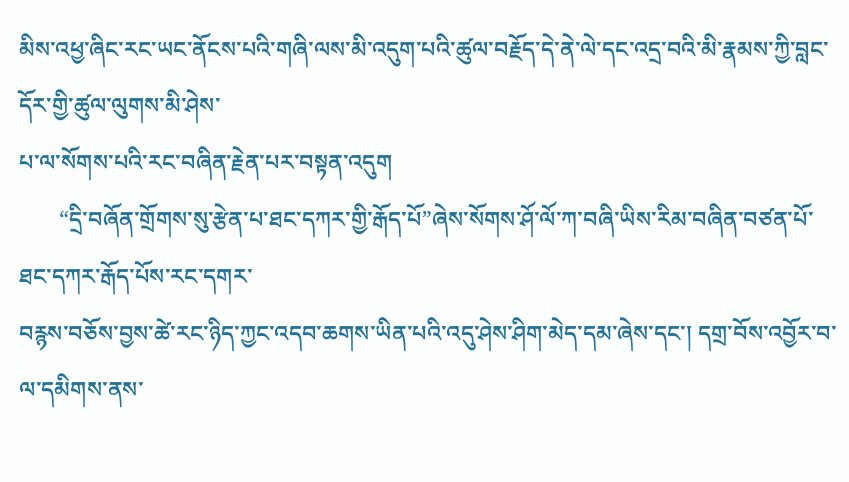མིས་འཕྱ་ཞིང་རང་ཡང་ནོངས་པའི་གཞི་ལས་མི་འདུག་པའི་ཚུལ་བརྗོད་དེ་ནེ་ལེ་དང་འདྲ་བའི་མི་རྣམས་ཀྱི་བླང་དོར་གྱི་ཚུལ་ལུགས་མི་ཤེས་
པ་ལ་སོགས་པའི་རང་བཞིན་རྗེན་པར་བསྟན་འདུག
       “དྲི་བཞོན་གྲོགས་སུ་རྩེན་པ་ཐང་དཀར་གྱི་རྒོད་པོ”ཞེས་སོགས་ཤོ་ལོ་ཀ་བཞི་ཡིས་རིམ་བཞིན་བཙན་པོ་ཐང་དཀར་རྒོད་པོས་རང་དགར་
བརྙས་བཅོས་བྱས་ཚེ་རང་ཉིད་ཀྱང་འདབ་ཆགས་ཡིན་པའི་འདུ་ཤེས་ཤིག་མེད་དམ་ཞེས་དང་། དགྲ་བོས་འབྱོར་བ་ལ་དམིགས་ནས་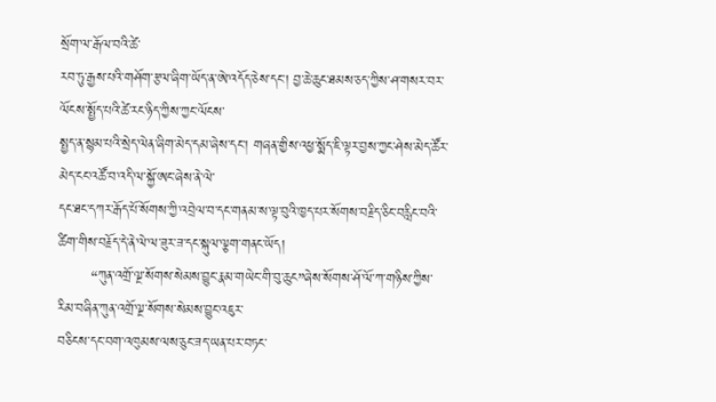སྲོག་ལ་རྒོལ་བའི་ཚེ་
རབ་ཏུ་རྒྱས་པའི་གཤོག་རྩལ་ཞིག་ཡོད་ན་ཨེ་འདོད་ཅེས་དང་། བྱ་ཆེ་ཆུང་ཐམས་ཅད་ཀྱིས་ཤ་གསར་བར་ལོངས་སྤྱོད་པའི་ཚེ་རང་ཉིད་ཀྱིས་ཀྱང་ལོངས་
སྤྱད་ན་སྙམ་པའི་སྲེད་ལེན་ཞིག་མེད་དམ་ཞེས་དང་། གཞན་གྱིས་འཕྱ་སྨོད་ཇི་ལྟར་བྱས་ཀྱང་ཤེས་མེད་ཚོར་མེད་ངང་འཚོ་བ་འདི་ལ་སྐྱོ་ཨང་ཞེས་ནེ་ལེ་
དང་ཐང་དཀར་རྒོད་པོ་སོགས་ཀྱི་འབྲེལ་བ་དང་གནམ་ས་ལྟ་བུའི་ཁྱད་པར་སོགས་བརྗིད་ཅིང་བརླིང་བའི་ཚིག་གིས་བརྗོད་དེ་ནེ་ལེ་ལ་ཟུར་ཟ་དང་སྐུལ་ལྕག་གནང་ཡོད།
       “ཀུན་འགྲོ་ལྔ་སོགས་སེམས་བྱུང་རྣམ་གཡེང་གི་བུ་ཆུང”ཞེས་སོགས་ཤོ་ལོ་ཀ་གཉིས་ཀྱིས་རིམ་བཞིན་ཀུན་འགྲོ་ལྔ་སོགས་སེམས་བྱུང་འཇུར་
བཅིངས་དང་བག་འཁུམས་ལས་ཅུང་ཟད་ཡན་པར་བཏང་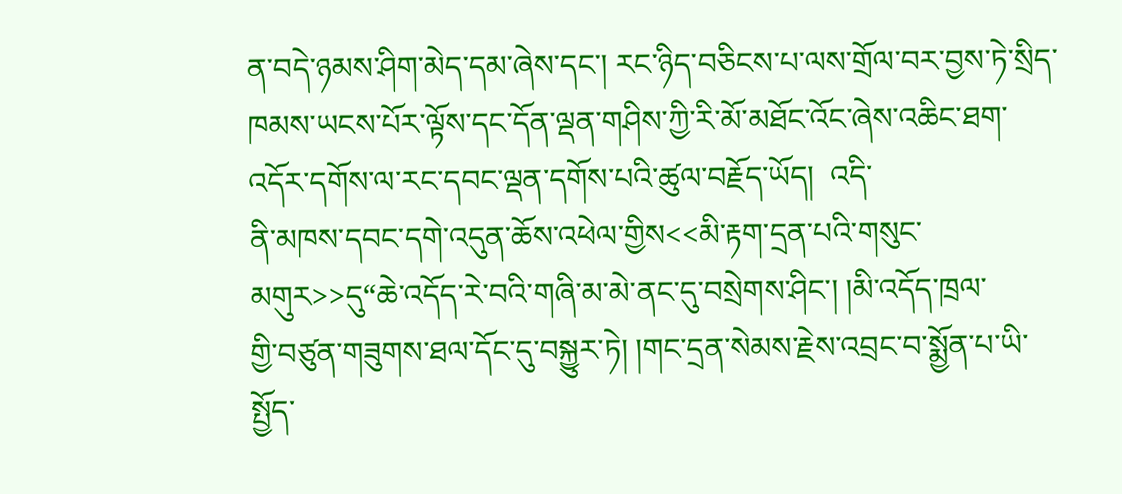ན་བདེ་ཉམས་ཤིག་མེད་དམ་ཞེས་དང་། རང་ཉིད་བཅིངས་པ་ལས་གྲོལ་བར་བྱས་ཏེ་སྲིད་
ཁམས་ཡངས་པོར་ལྟོས་དང་དོན་ལྡན་གཤིས་ཀྱི་རི་མོ་མཐོང་འོང་ཞེས་འཆིང་ཐག་འདོར་དགོས་ལ་རང་དབང་ལྡན་དགོས་པའི་ཚུལ་བརྗོད་ཡོད།  འདི་
ནི་མཁས་དབང་དགེ་འདུན་ཆོས་འཕེལ་གྱིས<<མི་རྟག་དྲན་པའི་གསུང་མགུར>>དུ“ཆེ་འདོད་རེ་བའི་གཞི་མ་མེ་ནང་དུ་བསྲེགས་ཤིང་། །མི་འདོད་ཁྲལ་
གྱི་བཙུན་གཟུགས་ཐལ་དོང་དུ་བསྐྱུར་ཏེ། །གང་དྲན་སེམས་རྗེས་འབྲང་བ་སྨྱོན་པ་ཡི་སྤྱོད་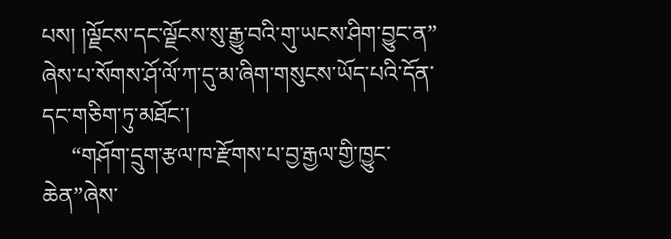པས། །ལྗོངས་དང་ལྗོངས་སུ་རྒྱུ་བའི་གུ་ཡངས་ཤིག་བྱུང་ན”
ཞེས་པ་སོགས་ཤོ་ལོ་ཀ་དུ་མ་ཞིག་གསུངས་ཡོད་པའི་དོན་དང་གཅིག་ཏུ་མཐོང་།
     “གཤོག་དྲུག་རྩལ་ཁ་རྫོགས་པ་བྱ་རྒྱལ་གྱི་ཁྱུང་ཆེན”ཞེས་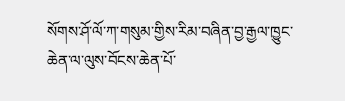སོགས་ཤོ་ལོ་ཀ་གསུམ་གྱིས་རིམ་བཞིན་བྱ་རྒྱལ་ཁྱུང་ཆེན་ལ་ལུས་བོངས་ཆེན་པོ་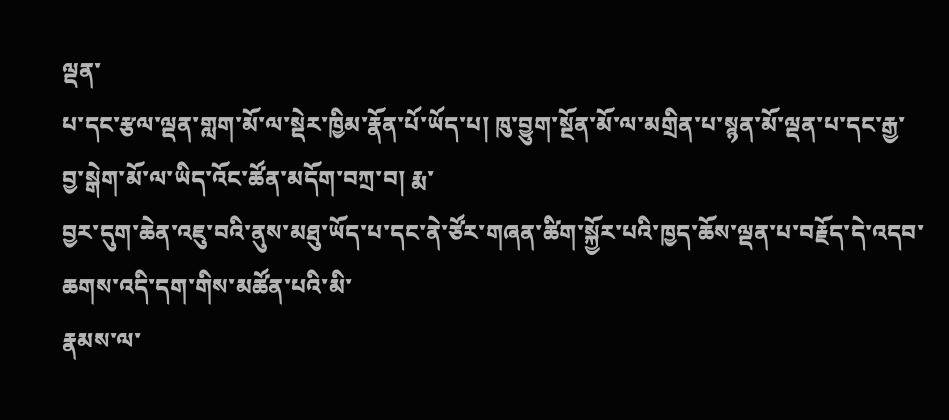ལྡན་
པ་དང་རྩལ་ལྡན་གླག་མོ་ལ་སྡེར་ཁྱིམ་རྣོན་པོ་ཡོད་པ། ཁུ་བྱུག་སྔོན་མོ་ལ་མགྲིན་པ་སྙན་མོ་ལྡན་པ་དང་རྒྱ་བྱ་སྒེག་མོ་ལ་ཡིད་འོང་ཚོན་མདོག་བཀྲ་བ། རྨ་
བྱར་དུག་ཆེན་འཇུ་བའི་ནུས་མཐུ་ཡོད་པ་དང་ནེ་ཙོར་གཞན་ཚིག་སྐྱོར་པའི་ཁྱད་ཆོས་ལྡན་པ་བརྗོད་དེ་འདབ་ཆགས་འདི་དག་གིས་མཚོན་པའི་མི་
རྣམས་ལ་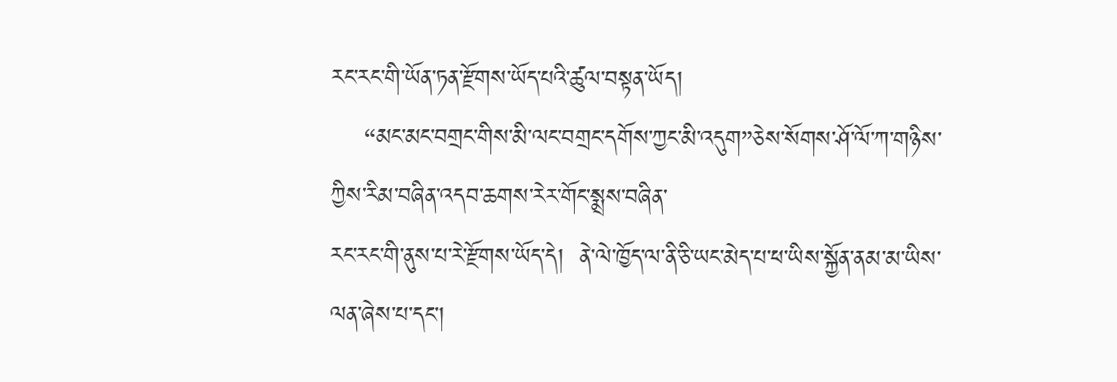རང་རང་གི་ཡོན་ཏན་རྫོགས་ཡོད་པའི་ཚུལ་བསྟན་ཡོད།
    “མང་མང་བགྲང་གིས་མི་ལང་བགྲང་དགོས་ཀྱང་མི་འདུག”ཅེས་སོགས་ཤོ་ལོ་ཀ་གཉིས་ཀྱིས་རིམ་བཞིན་འདབ་ཆགས་རེར་གོང་སྨྲས་བཞིན་
རང་རང་གི་ནུས་པ་རེ་རྫོགས་ཡོད་དེ།  ནེ་ལེ་ཁྱོད་ལ་ནི་ཅི་ཡང་མེད་པ་ཕ་ཡིས་སྐྱོན་ནམ་མ་ཡིས་ལན་ཞེས་པ་དང་།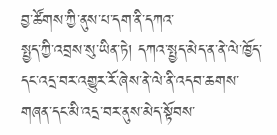བྱ་ཚོགས་ཀྱི་ནུས་པ་དག་ནི་དཀའ་
སྤྱད་ཀྱི་འབྲས་སུ་ཡིན་ཏེ། དཀའ་སྤྱད་མེད་ན་ནེ་ལེ་ཁྱོད་དང་འདྲ་བར་འགྱུར་རོ་ཞེས་ནེ་ལེ་ནི་འདབ་ཆགས་གཞན་དང་མི་འདྲ་བར་ནུས་མེད་སྟོབས་